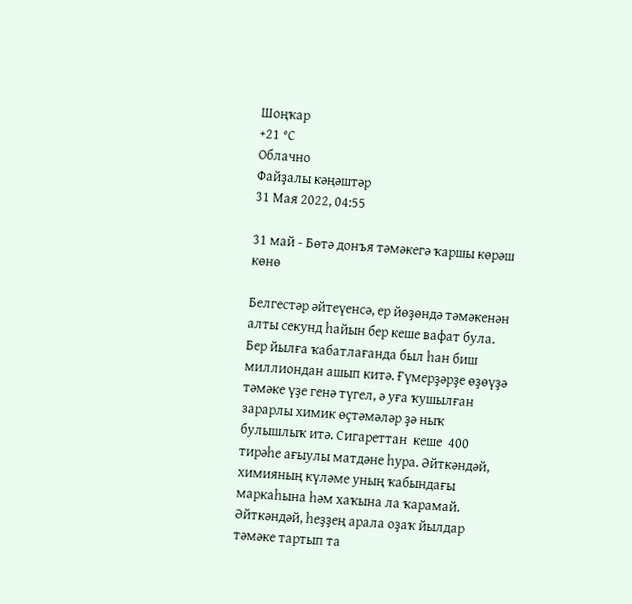Шоңҡар
+21 °С
Облачно
Файҙалы кәңәштәр
31 Мая 2022, 04:55

31 май - Бөтә донъя тәмәкегә ҡаршы көрәш көнө

Белгестәр әйтеүенсә, ер йөҙөндә тәмәкенән алты секунд һайын бер кеше вафат була. Бер йылға ҡабатлағанда был һан биш миллиондан ашып китә. Ғүмерҙәрҙе өҙөүҙә тәмәке үҙе генә түгел, ә уға ҡушылған зарарлы химик өҫтәмәләр ҙә ныҡ булышлыҡ итә. Cигареттан  кеше  400 тирәһе ағыулы матдәне һура. Әйткәндәй, химияның күләме уның ҡабындағы маркаһына һәм хаҡына ла ҡарамай.  Әйткәндәй, һеҙҙең арала оҙаҡ йылдар тәмәке тартып та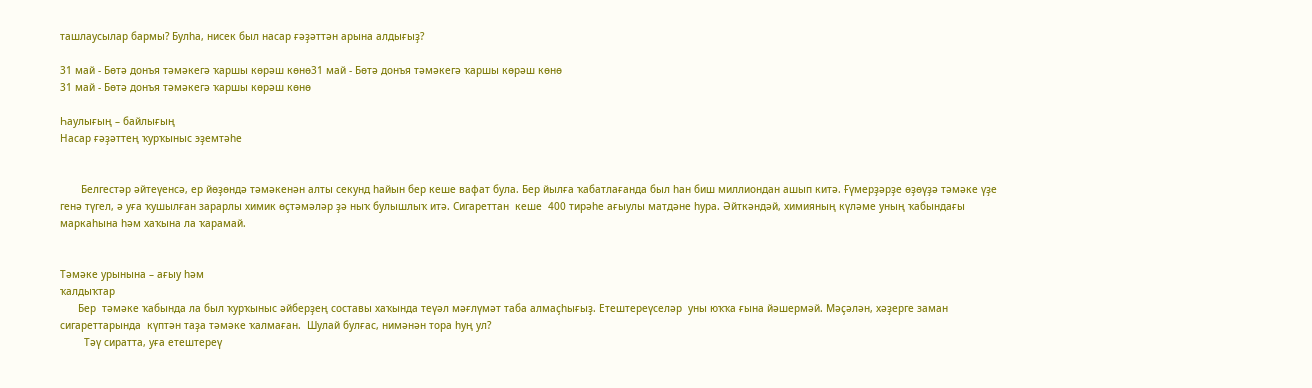ташлаусылар бармы? Булһа, нисек был насар ғәҙәттән арына алдығыҙ?

31 май - Бөтә донъя тәмәкегә ҡаршы көрәш көнө31 май - Бөтә донъя тәмәкегә ҡаршы көрәш көнө
31 май - Бөтә донъя тәмәкегә ҡаршы көрәш көнө

Һаулығың – байлығың
Насар ғәҙәттең ҡурҡыныс эҙемтәһе


       Белгестәр әйтеүенсә, ер йөҙөндә тәмәкенән алты секунд һайын бер кеше вафат була. Бер йылға ҡабатлағанда был һан биш миллиондан ашып китә. Ғүмерҙәрҙе өҙөүҙә тәмәке үҙе генә түгел, ә уға ҡушылған зарарлы химик өҫтәмәләр ҙә ныҡ булышлыҡ итә. Cигареттан  кеше  400 тирәһе ағыулы матдәне һура. Әйткәндәй, химияның күләме уның ҡабындағы маркаһына һәм хаҡына ла ҡарамай.


Тәмәке урынына – ағыу һәм
ҡалдыҡтар
      Бер  тәмәке ҡабында ла был ҡурҡыныс әйберҙең составы хаҡында теүәл мәғлүмәт таба алмаҫһығыҙ. Етештереүселәр  уны юҡҡа ғына йәшермәй. Мәҫәлән, хәҙерге заман сигареттарында  күптән таҙа тәмәке ҡалмаған.  Шулай булғас, нимәнән тора һуң ул?
        Тәү сиратта, уға етештереү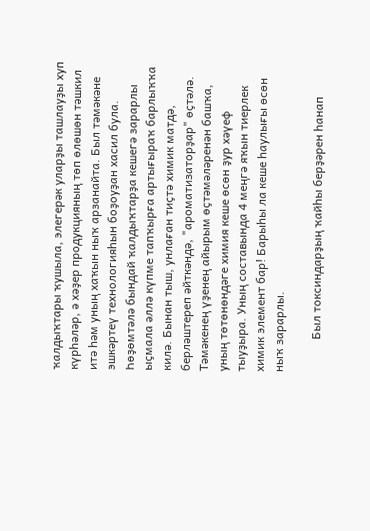ҡалдыҡтары ҡушыла, элегерәк уларҙы ташлауҙы хуп күрһәләр, ә хәҙер продукцияның төп өлөшөн тәшкил итә һәм уның хаҡын ныҡ арзанайта. Был тәмәкәне эшкәртеү технологияһын боҙоуҙан хасил була. Һөҙөмтәлә бындай ҡалдыҡтарҙа кешегә зарарлы ыҫмала әллә күпме тапҡырға артығыраҡ барлыҡҡа килә. Бынан тыш, унлаған тиҫтә химик матдә, берләштереп әйткәндә, "ароматизаторҙар" өҫтәлә. Тәмәкенең үҙенең айырым өҫтәмәләренән башҡа, уның төтөнөндәге химия кеше өсөн ҙур хәүеф тыуҙыра. Уның составында 4 меңгә яҡын тиерлек химик элемент бар! Барыһы ла кеше һаулығы өсөн ныҡ зарарлы.

           Был токсиндарҙың ҡайһы берҙәрен һанап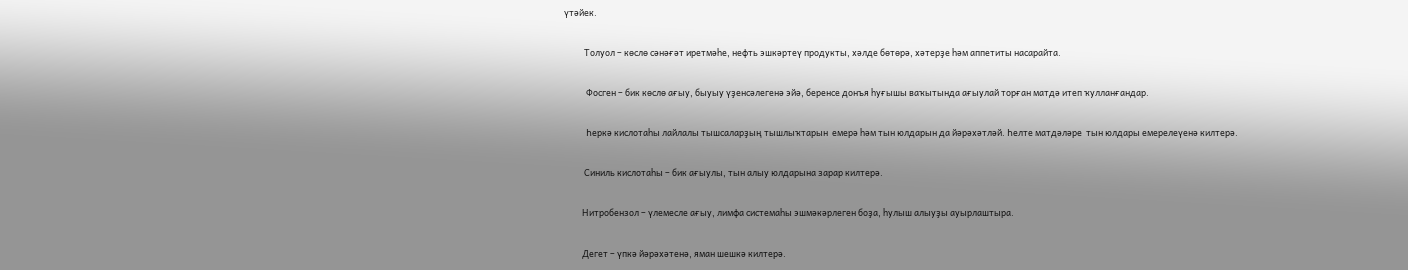үтәйек.

          Толуол – көслө сәнәғәт иретмәһе, нефть эшкәртеү продукты, хәлде бөтөрә, хәтерҙе һәм аппетиты насарайта.

           Фосген – бик көслө ағыу, быуыу үҙенсәлегенә эйә, беренсе донъя һуғышы ваҡытында ағыулай торған матдә итеп ҡулланғандар.

           Һеркә кислотаһы лайлалы тышсаларҙың тышлыҡтарын  емерә һәм тын юлдарын да йәрәхәтләй. Һелте матдәләре  тын юлдары емерелеүенә килтерә.

          Синиль кислотаһы – бик ағыулы, тын алыу юлдарына зарар килтерә.

         Нитробензол – үлемесле ағыу, лимфа системаһы эшмәкәрлеген боҙа, һулыш алыуҙы ауырлаштыра.

         Дегет – үпкә йәрәхәтенә, яман шешкә килтерә.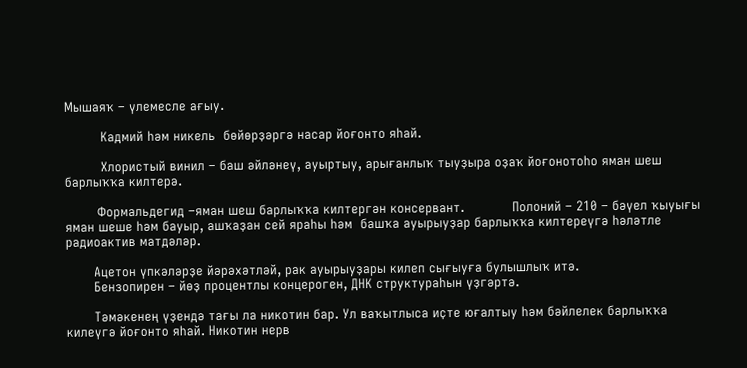Мышаяҡ – үлемесле ағыу.

         Кадмий һәм никель  бөйөрҙәргә насар йоғонто яһай.

         Хлористый винил – баш әйләнеү, ауыртыу, арығанлыҡ тыуҙыра оҙаҡ йоғонотоһо яман шеш барлыҡҡа килтерә.

        Формальдегид –яман шеш барлыҡҡа килтергән консервант.            Полоний – 210 – бәүел ҡыуығы яман шеше һәм бауыр, ашҡаҙан сей яраһы һәм  башҡа ауырыуҙар барлыҡҡа килтереүгә һәләтле радиоактив матдәләр.

       Ацетон үпкәләрҙе йәрәхәтләй, рак ауырыуҙары килеп сығыуға булышлыҡ итә.
       Бензопирен – йөҙ процентлы концероген, ДНК структураһын үҙгәртә.

       Тәмәкенең үҙендә тағы ла никотин бар. Ул ваҡытлыса иҫте юғалтыу һәм бәйлелек барлыҡҡа килеүгә йоғонто яһай. Никотин нерв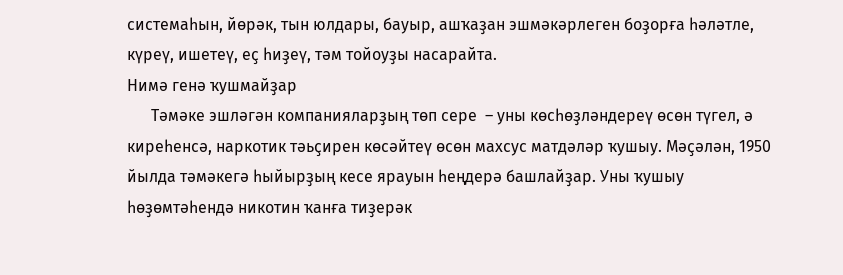системаһын, йөрәк, тын юлдары, бауыр, ашҡаҙан эшмәкәрлеген боҙорға һәләтле, күреү, ишетеү, еҫ һиҙеү, тәм тойоуҙы насарайта.
Нимә генә ҡушмайҙар
      Тәмәке эшләгән компанияларҙың төп сере  – уны көсһөҙләндереү өсөн түгел, ә киреһенсә, наркотик тәьҫирен көсәйтеү өсөн махсус матдәләр ҡушыу. Мәҫәлән, 1950 йылда тәмәкегә һыйырҙың кесе ярауын һеңдерә башлайҙар. Уны ҡушыу һөҙөмтәһендә никотин ҡанға тиҙерәк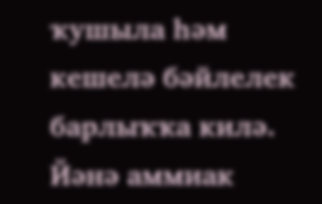ҡушыла һәм кешелә бәйлелек  барлыҡҡа килә. Йәнә аммиак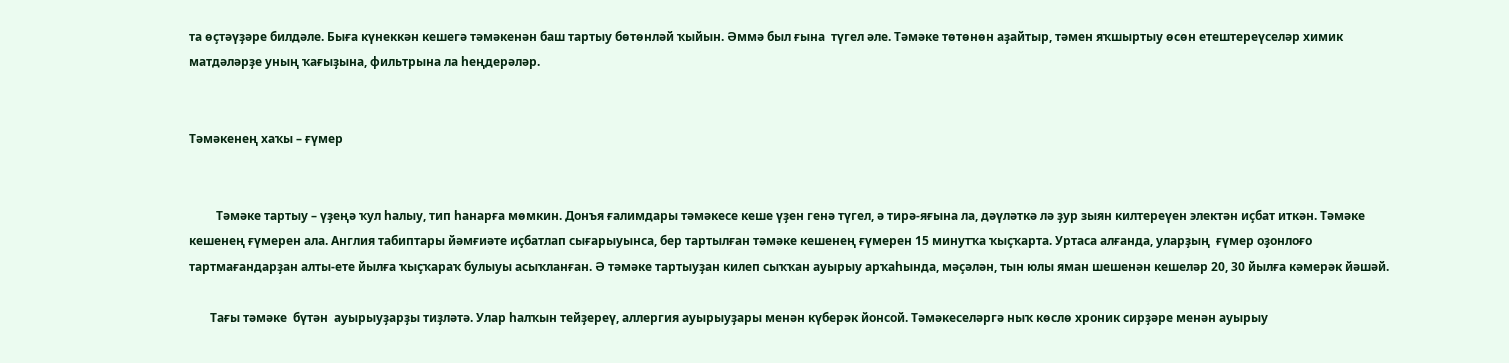та өҫтәүҙәре билдәле. Быға күнеккән кешегә тәмәкенән баш тартыу бөтөнләй ҡыйын. Әммә был ғына  түгел әле. Тәмәке төтөнөн аҙайтыр, тәмен яҡшыртыу өсөн етештереүселәр химик матдәләрҙе уның ҡағыҙына, фильтрына ла һеңдерәләр.


Тәмәкенең хаҡы – ғүмер


         Тәмәке тартыу – үҙеңә ҡул һалыу, тип һанарға мөмкин. Донъя ғалимдары тәмәкесе кеше үҙен генә түгел, ә тирә-яғына ла, дәүләткә лә ҙур зыян килтереүен электән иҫбат иткән. Тәмәке кешенең ғүмерен ала. Англия табиптары йәмғиәте иҫбатлап сығарыуынса, бер тартылған тәмәке кешенең ғүмерен 15 минутҡа ҡыҫҡарта. Уртаса алғанда, уларҙың  ғүмер оҙонлоғо  тартмағандарҙан алты-ете йылға ҡыҫҡараҡ булыуы асыҡланған. Ә тәмәке тартыуҙан килеп сыҡҡан ауырыу арҡаһында, мәҫәлән, тын юлы яман шешенән кешеләр 20, 30 йылға кәмерәк йәшәй.

       Тағы тәмәке  бүтән  ауырыуҙарҙы тиҙләтә. Улар һалҡын тейҙереү, аллергия ауырыуҙары менән күберәк йонсой. Тәмәкеселәргә ныҡ көслө хроник сирҙәре менән ауырыу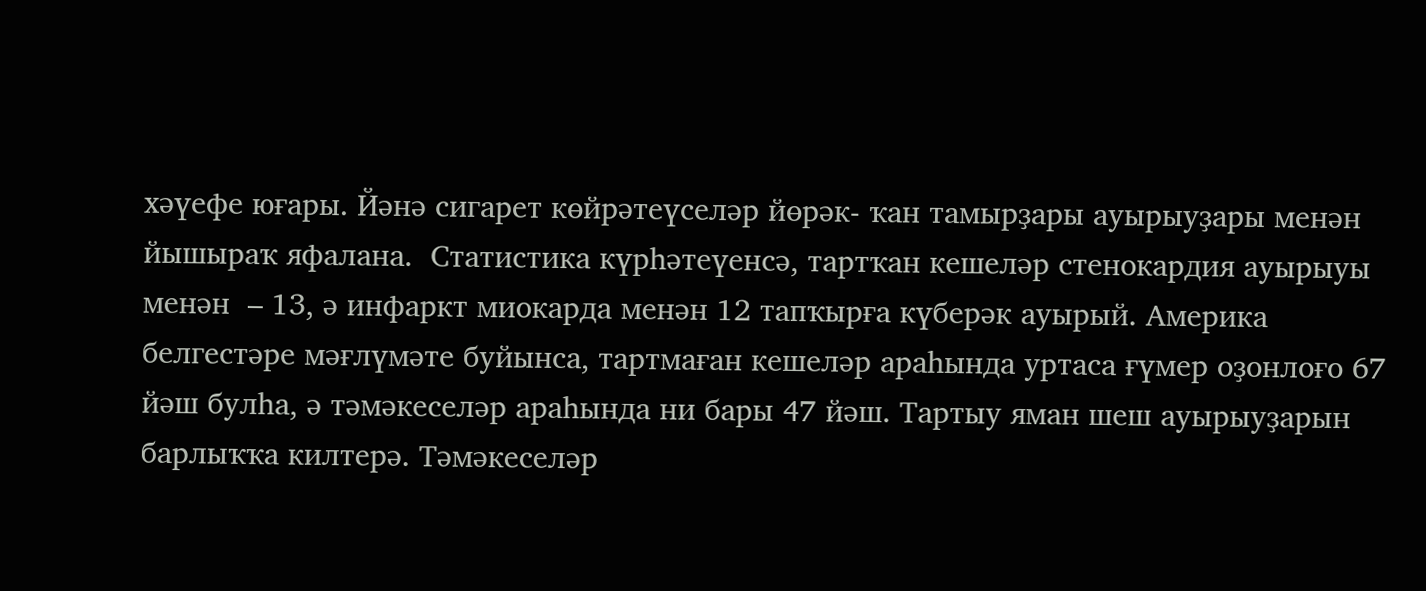хәүефе юғары. Йәнә сигарет көйрәтеүселәр йөрәк- ҡан тамырҙары ауырыуҙары менән йышыраҡ яфалана.  Статистика күрһәтеүенсә, тартҡан кешеләр стенокардия ауырыуы менән  – 13, ә инфаркт миокарда менән 12 тапҡырға күберәк ауырый. Америка белгестәре мәғлүмәте буйынса, тартмаған кешеләр араһында уртаса ғүмер оҙонлоғо 67 йәш булһа, ә тәмәкеселәр араһында ни бары 47 йәш. Тартыу яман шеш ауырыуҙарын барлыҡҡа килтерә. Тәмәкеселәр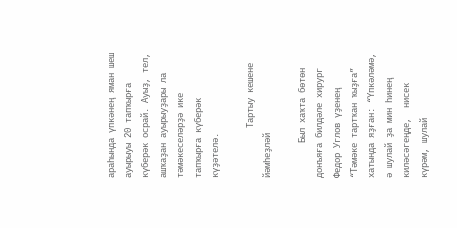араһында үпкәнең яман шеш ауырыуы 20 тапҡырға күберәк осрай. Ауыҙ, тел, ашҡаҙан ауырыуҙары ла   тәмәкеселәрҙә ике тапҡырға күберәк күҙәтелә.

          Тартыу кешене йәмһеҙләй

       Был хаҡта бөтөн донъяға билдәле хирург Федор Углов үҙенең “Тәмәке тартҡан ҡыҙға” хатында яҙған: “Үпкәләмә, ә шулай ҙа мин һинең киләсәгеңде,  нисек күрәм, шулай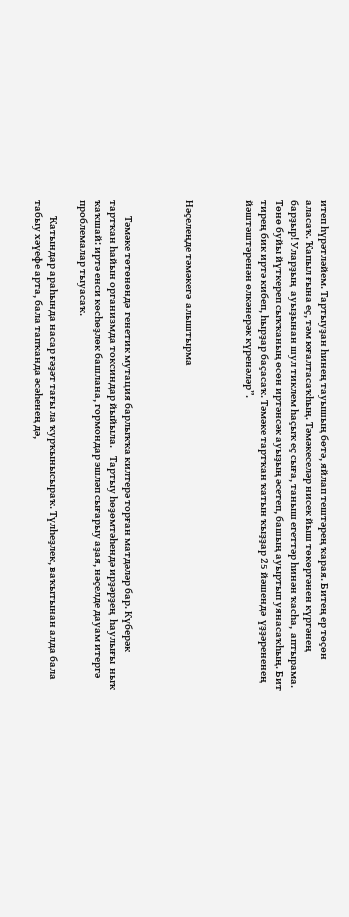итеп һүрәтләйем. Тартыуҙан һинең тауышың бөтә, яйлап тештәрең ҡарая. Битең ер төҫөн аласаҡ. Ҡапыл ғына еҫ, тәм юғалтасаҡһың. Тәмәкеселәр нисек йыш төкөргәнен күргәнең барҙыр! Уларҙың  ауыҙынан шул тиклем һаҫыҡ еҫ сыға, таныш егеттәр һинән ҡасһа,  аптырама. Төнө буйы йүткереп сыҡҡаның өсөн иртәнсәк ауыҙың әсетеп, башың ауыртып уянасаҡһың. Бит тирең бик иртә кибеп, һырҙар баҫасаҡ. Тәмәке тартҡан ҡатын ҡыҙҙар 25 йәшендә  үҙҙәрененең йәштәштәренән өлкәнерәк күренәләр”.



Нәҫелеңде тәмәкегә  алыштырма



        Тәмәке төтөнөндә  генетик мутация барлыҡҡа килтерә торған матдәләр бар. Күберәк тартҡан һайын организмда токсиндар йыйыла.    Тартыу һөҙөмтәһендә ирҙәрҙең  һаулығы  ныҡ ҡаҡшай: иртә енси көсһөҙлөк башлана, гормондар эшләп сығарыу аҙая, нәҫелде дауам итергә проблемалар тыуасаҡ.

        Ҡатындар араһында насар ғәҙәт тағы ла ҡурҡынысыраҡ. Түлһеҙлек, ваҡытынан алда бала табыу хәүефе арта, бала тапҡанда әсәһенең дә,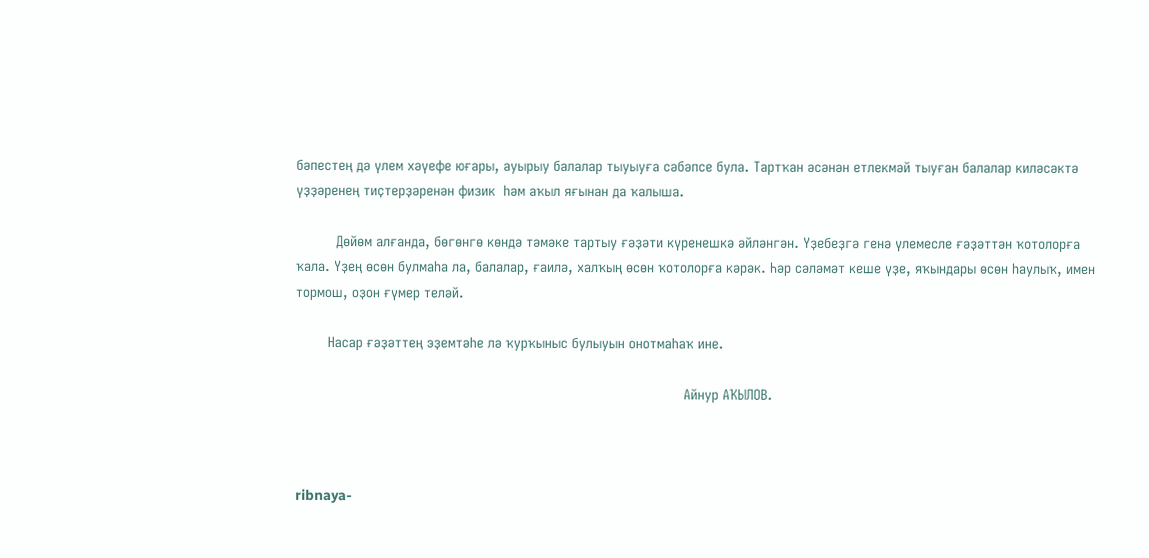бәпестең дә үлем хәүефе юғары, ауырыу балалар тыуыуға сәбәпсе була. Тартҡан әсәнән етлекмәй тыуған балалар киләсәктә  үҙҙәренең тиҫтерҙәренән физик  һәм аҡыл яғынан да ҡалыша.

          Дөйөм алғанда, бөгөнгө көндә тәмәке тартыу ғәҙәти күренешкә әйләнгән. Үҙебеҙгә генә үлемесле ғәҙәттән ҡотолорға ҡала. Үҙең өсөн булмаһа ла, балалар, ғаилә, халҡың өсөн ҡотолорға кәрәк. Һәр сәләмәт кеше үҙе, яҡындары өсөн һаулыҡ, имен тормош, оҙон ғүмер теләй.

        Насар ғәҙәттең эҙемтәһе лә ҡурҡыныс булыуын онотмаһаҡ ине.

                                                                                                 Айнур АҠЫЛОВ.



ribnaya-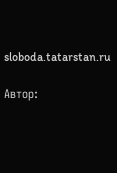sloboda.tatarstan.ru

Автор: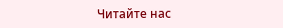Читайте нас